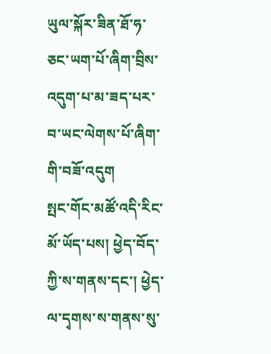ཡུལ་སྐོར་ཟིན་ཐོ་ཧ་ཅང་ཡག་པོ་ཞིག་བྲིས་འདུག་པ་མ་ཟད་པར་བ་ཡང་ལེགས་པོ་ཞིག་གི་བཟོ་འདུག
སྤང་གོང་མཚོ་འདི་རིང་མོ་ཡོད་པས། ཕྱེད་བོད་ཀྱི་ས་གནས་དང་། ཕྱེད་ལ་དྭགས་ས་གནས་སུ་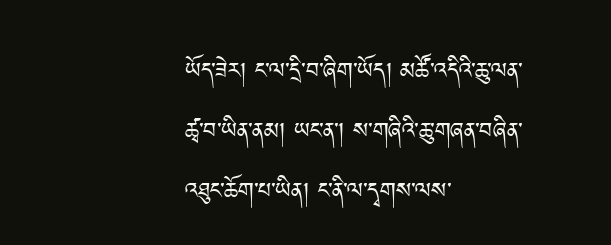ཡོད་ཟེར། ང་ལ་དྲི་བ་ཞིག་ཡོད། མཚོ་འདིའི་ཆུ་ལན་ཚྭ་བ་ཡིན་ནམ། ཡང་ན་། ས་གཞིའི་ཆུ་གཞན་བཞིན་འཐུང་ཆོག་པ་ཡིན། ང་ནི་ལ་དྭགས་ལས་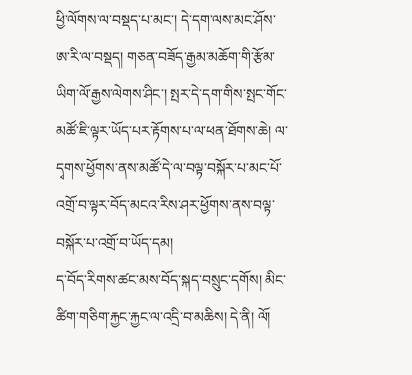ཕྱི་ལོགས་ལ་བསྡད་པ་མང་། དེ་དག་ལས་མང་ཤོས་ཨ་རི་ལ་བསྡད། གཅན་བཟོད་རྒྱམ་མཆོག་གི་རྩོམ་ཡིག་ལོ་རྒྱས་ལེགས་ཤིང་། སྤར་དེ་དག་གིས་སྤང་གོང་མཚོ་ཇི་ལྟར་ཡོད་པར་རྟོགས་པ་ལ་ཕན་ཐོགས་ཆེ། ལ་དྭགས་ཕྱོགས་ནས་མཚོ་དེ་ལ་བལྟ་བསྐོར་པ་མང་པོ་འགྲོ་བ་ལྟར་བོད་མངའ་རིས་ཤར་ཕྱོགས་ནས་བལྟ་བསྐོར་པ་འགྲོ་བ་ཡོད་དམ།
ད་བོད་རིགས་ཚང་མས་བོད་སྐད་བསྲུང་དགོས། མིང་ཚིག་གཅིག་རྐྱང་རྐྱང་ལ་འདྲི་བ་མཆིས། དེ་ནི། ལོ།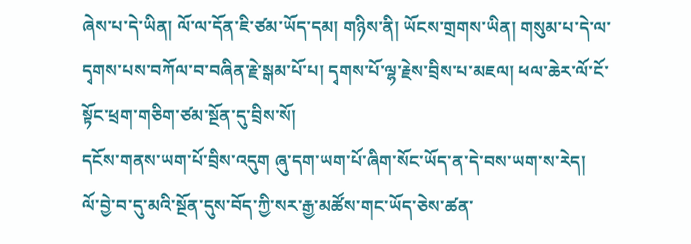ཞེས་པ་དེ་ཡིན། ལོ་ལ་དོན་ཇི་ཙམ་ཡོད་དམ། གཉིས་ནི། ཡོངས་གྲགས་ཡིན། གསུམ་པ་དེ་ལ་དྭགས་པས་བཀོལ་བ་བཞིན་རྗེ་སྒམ་པོ་པ། དྭགས་པོ་ལྷ་རྗེས་བྲིས་པ་མཇལ། ཕལ་ཆེར་ལོ་ངོ་སྟོང་ཕྲག་གཅིག་ཙམ་སྔོན་དུ་བྲིས་སོ།
དངོས་གནས་ཡག་པོ་བྲིས་འདུག ཞུ་དག་ཡག་པོ་ཞིག་སོང་ཡོད་ན་དེ་བས་ཡག་ས་རེད།
ལོ་བྱེ་བ་དུ་མའི་སྔོན་དུས་བོད་ཀྱི་སར་རྒྱ་མཚོས་གང་ཡོད་ཅེས་ཚན་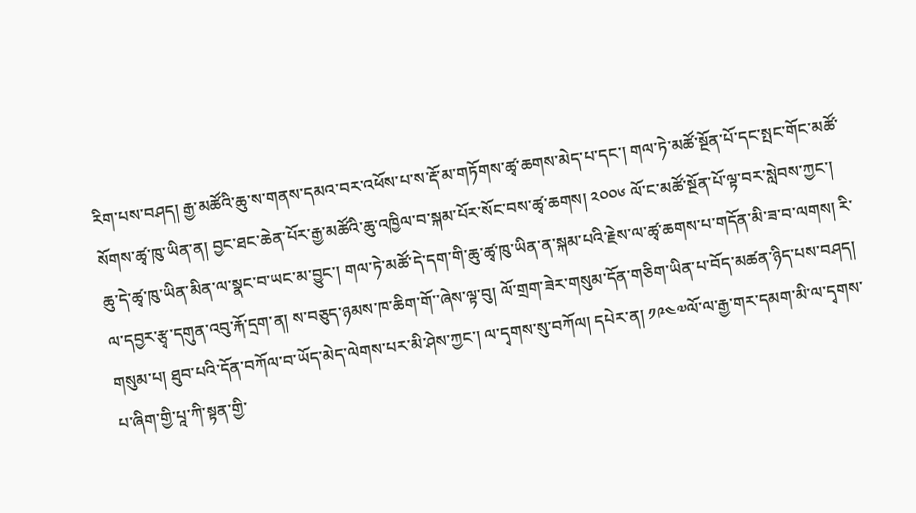རིག་པས་བཤད། རྒྱ་མཚོའི་ཆུ་ས་གནས་དམའ་བར་འཕོས་པ་ས་རྡོ་མ་གཏོགས་ཚྭ་ཆགས་མེད་པ་དང་། གལ་ཏེ་མཚོ་སྔོན་པོ་དང་སྤང་གོང་མཚོ་སོགས་ཚྭ་ཁུ་ཡིན་ན། བྱང་ཐང་ཆེན་པོར་རྒྱ་མཚོའི་ཆུ་འཁྱིལ་བ་སྐམ་པོར་སོང་བས་ཚྭ་ཆགས། ༢༠༠༦ ལོ་ང་མཚོ་སྔོན་པོ་ལྟ་བར་སླེབས་ཀྱང་། ཆུ་དེ་ཚྭ་ཁུ་ཡིན་མིན་ལ་སྣང་བ་ཡང་མ་བྱུང་། གལ་ཏེ་མཚོ་དེ་དག་གི་ཆུ་ཚྭ་ཁུ་ཡིན་ན་སྐམ་པའི་རྗེས་ལ་ཚྭ་ཆགས་པ་གདོན་མི་ཟ་བ་ལགས། རི་ལ་དབྱར་རྩྭ་དགུན་འབུ་རྐོ་དྲག་ན། ས་བཅུད་ཉམས་ཁ་ཆིག་གོ་་ཞེས་ལྟ་བུ། ལོ་གྲག་ཟེར་གསུམ་དོན་གཅིག་ཡིན་པ་བོད་མཚན་ཉིད་པས་བཤད། གསུམ་པ། ཐུབ་པའི་དོན་བཀོལ་བ་ཡོད་མེད་ལེགས་པར་མི་ཤེས་ཀྱང་། ལ་དྭགས་སུ་བཀོལ། དཔེར་ན། ༡༩༤༧ལོ་ལ་རྒྱ་གར་དམག་མི་ལ་དྭགས་པ་ཞིག་གྱི་པཱ་ཀི་སྟན་གྱི་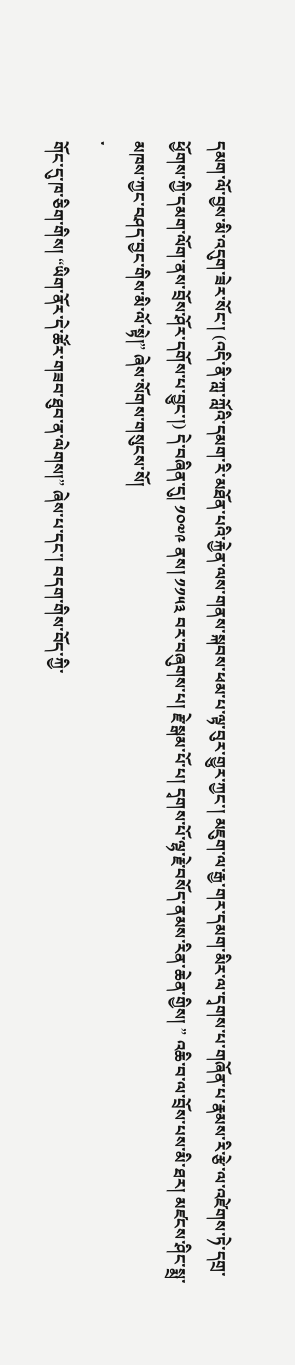དམག་ལོ་བྱས་མི་འདུག་ཟེར་སོང་། (འདི་ནི་ཀླ་ཀློའི་དམག་རི་མཐོན་པའི་རྐྱེན་ལས་གནས་སྐབས་ཕམ་པ་ལྟ་བུར་གྱུར་ཀྱང་། མཇུག་ལ་རྒྱ་གར་དམག་མིར་ལ་དྭགས་པ་གཞོན་པ་རྣམས་རི་རྩེ་ལ་འཛེགས་ཏེ་དགྲ་ཕྱོགས་ཀྱི་དམག་ལོག་ནས་བྲོས་ཤོར་དགོས་པ་བྱུང་།) དེ་བཞིན་དུ། ༡༠༧༩ ནས། ༡༡༥༣ བར་བཞུགས་པ། རྗེ་སྒམ་པོ་པ། དྭགས་པོ་ལྷ་རྗེ་བསོད་ནམས་རིན་ཆེན་གྱིས། ” འཆི་བ་ལ་བྲོས་པས་མི་ཐར། མཛངས་ཤིང་སྨྲ་མཁས་ཀྱང་བཤད་བྱང་གིས་མི་ལོ་སྟེ།” ཞེས་སོགས་གསུངས་སོ།
་
གོང་དུ་ཁ་ཅིག་གིས། “ཡིག་ནོར་དེ་ཚོར་གཟབ་ཐུབ་ན་ལེགས།” ཞེས་པ་དང་། བདག་གིས་བོད་ཀྱི་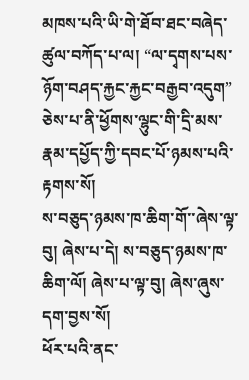མཁས་པའི་ཡི་གེ་ཐོབ་ཐང་བཞེད་ཚུལ་བཀོད་པ་ལ། “ལ་དྭགས་པས་ཉོག་བཤད་རྐྱང་རྐྱང་བརྒྱབ་འདུག” ཅེས་པ་ནི་ཕྱོགས་ལྷུང་གི་དྲི་མས་རྣམ་དཔྱོད་ཀྱི་དབང་པོ་ཉམས་པའི་རྟགས་སོ།
ས་བཅུད་ཉམས་ཁ་ཆིག་གོ་་ཞེས་ལྟ་བུ། ཞེས་པ་དེ། ས་བཅུད་ཉམས་ཁ་ཆིག་ལོ། ཞེས་པ་ལྟ་བུ། ཞེས་ཞུས་དག་བྱས་སོ།
ཕོར་པའི་ནང་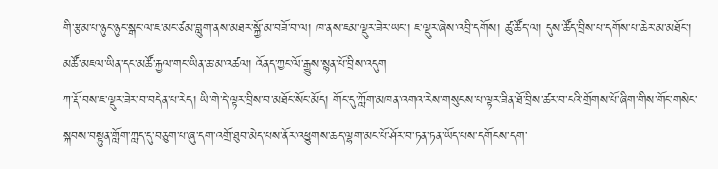གི་རྩམ་པ་ཉུང་ཉུང་སྒང་ལ་ཇ་མང་ཙམ་བླུག་ནས་མཐར་སྐྱོ་མ་བཟོ་བ་ལ། ཁ་ནས་ཇམ་ལྡུར་ཟེར་ཡང་། ཇ་ལྡུར་ཞེས་འབྲི་དགོས། ཚུ་ཚོད་ལ། དུས་ཚོད་བྲིས་པ་དགོས་པ་ཆེར་མ་མཐོང་། མཚོ་མཇལ་ཡིན་དང་མཚོ་རྐྱལ་གང་ཡིན་ཆ་མ་འཚལ། འོནད་ཀྱང་ལོ་རྒྱུས་སྙན་པོ་བྲིས་འདུག
ཀ་རྡོ་བས་ཇ་ལྡུར་ཟེར་བ་བདེན་པ་རེད། ཡི་གེ་དེ་ལྟར་བྲིས་བ་མཐོང་སོང་མོད། གོང་དུ་ཀློག་མཁན་འགའ་རེས་གསུངས་པ་ལྟར་ཟིན་ཐོ་བྲིས་ཚར་བ་ངའི་གྲོགས་པོ་ཞིག་གིས་གོང་གསེང་སྐབས་བསྟུན་གློག་ཀླད་དུ་བཅུག་པ་ཞུ་དག་འགྲོ་ཐུབ་མེད་པས་ནོར་འཕྱུགས་ཆད་ལྷག་མང་པོ་ཤོར་བ་ཏན་ཏན་ཡོད་པས་དགོངས་དག་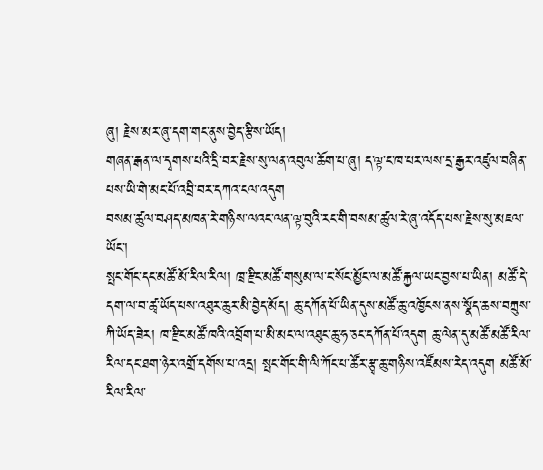ཞུ། རྗེས་མར་ཞུ་དག་གང་ནུས་བྱེད་རྩིས་ཡོད།
གཞན་རྒན་ལ་དྭགས་པའི་དྲི་བར་རྗེས་སུ་ལན་འབུལ་ཆོག་པ་ཞུ། ད་ལྟ་ང་ཁ་པར་ལས་དྲ་རྒྱར་འཛུལ་བཞིན་པས་ཡི་གེ་མང་པོ་འབྲི་བར་དཀའ་ངལ་འདུག
བསམ་ཚུལ་བཤད་མཁན་རེ་གཉིས་ལའང་ལན་ལྟ་བུའི་རང་གི་བསམ་ཚུལ་རེ་ཞུ་འདོད་པས་རྗེས་སུ་མཇལ་ཡོང་།
སྤང་གོང་དང་མཚོ་མོ་རིལ་རིལ། ཁྲ་རྫིང་མཚོ་གསུམ་ལ་ང་སོང་མྱོང་ལ་མཚོ་རྐྱལ་ཡང་བྱས་པ་ཡིན། མཚོ་དེ་དག་ལ་བ་ཚྭ་ཡོད་པས་འཐུར་ཆུར་མི་བྱེད་མོད། ཆུ་དཀོན་པོ་ཡིན་དུས་མཚོ་ཆུ་འཁྱོངས་ནས་སྣོད་ཆས་བཀྲུས་ཀི་ཡོད་ཟེར། ཁ་རྫིང་མཚོ་ཁའི་འབྲོག་པ་མི་མང་ལ་འཐུང་ཆུ་ཧ་ཅང་དཀོན་པོ་འདུག ཆུ་ལེན་དུ་མཚོ་མཚོ་རིལ་རིལ་དང་ཐག་ཉེར་འགྲོ་དགོས་པ་འདྲ། སྤང་གོང་གི་ལི་ཀོང་པ་ཚོར་རྩྭ་ཆུ་གཉིས་འཛོམས་རེད་འདུག མཚོ་མོ་རིལ་རིལ་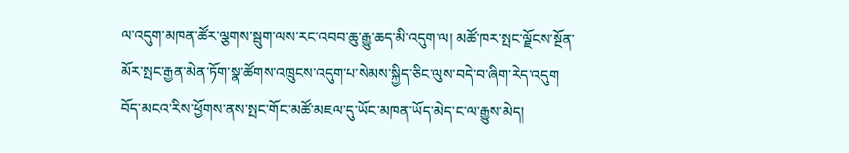ལ་འདུག་མཁན་ཚོར་ལྕགས་སྦུག་ལས་རང་འབབ་ཆུ་རྒྱུ་ཆད་མི་འདུག་ལ། མཚོ་ཁར་སྤང་ལྗོངས་སྔོན་མོར་སྤང་རྒྱན་མེན་ཏོག་སྣ་ཚོགས་འཁྲུངས་འདུག་པ་སེམས་སྐྱིད་ཅིང་ལུས་བདེ་བ་ཞིག་རེད་འདུག
བོད་མངའ་རིས་ཕྱོགས་ནས་སྤང་གོང་མཚོ་མཇལ་དུ་ཡོང་མཁན་ཡོད་མེད་ང་ལ་རྒྱུས་མེད།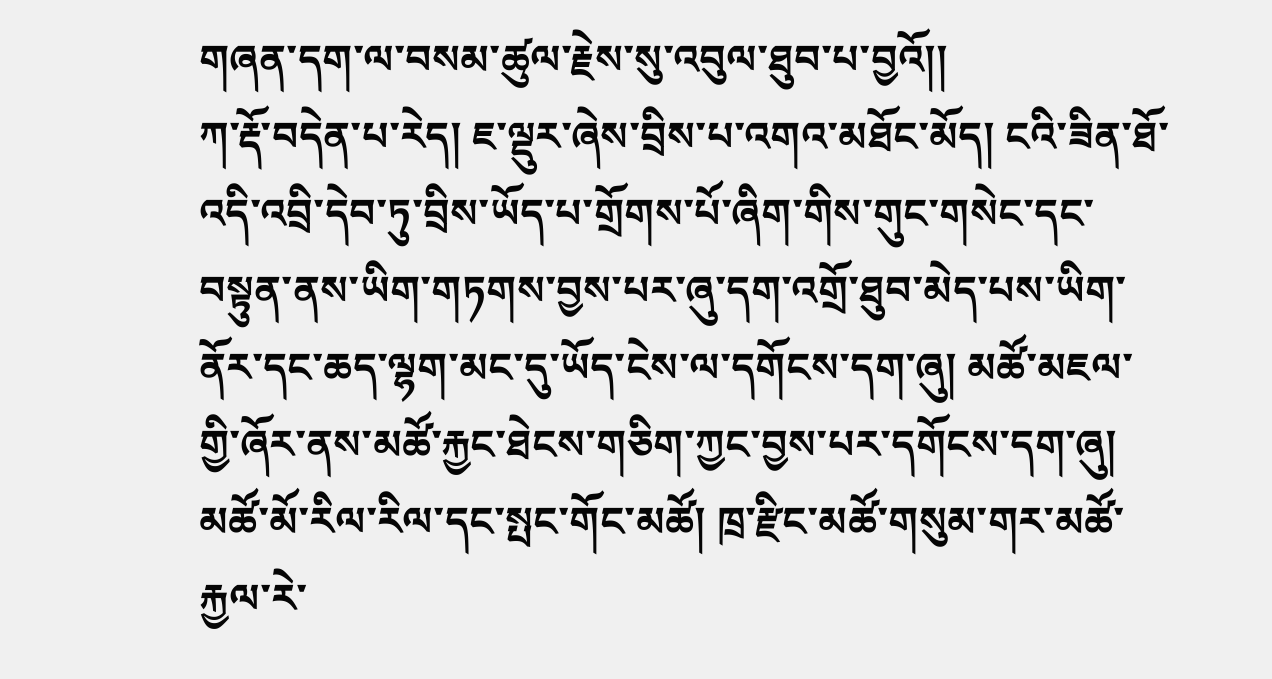གཞན་དག་ལ་བསམ་ཚུལ་རྗེས་སུ་འབུལ་ཐུབ་པ་བྱའོ།།
ཀ་རྡོ་བདེན་པ་རེད། ཇ་ལྡུར་ཞེས་བྲིས་པ་འགའ་མཐོང་མོད། ངའི་ཟིན་ཐོ་འདི་འབྲི་དེབ་ཏུ་བྲིས་ཡོད་པ་གྲོགས་པོ་ཞིག་གིས་གུང་གསེང་དང་བསྟུན་ནས་ཡིག་གཏགས་བྱས་པར་ཞུ་དག་འགྲོ་ཐུབ་མེད་པས་ཡིག་ནོར་དང་ཆད་ལྷག་མང་དུ་ཡོད་ངེས་ལ་དགོངས་དག་ཞུ། མཚོ་མཇལ་གྱི་ཞོར་ནས་མཚོ་རྐྱང་ཐེངས་གཅིག་ཀྱང་བྱས་པར་དགོངས་དག་ཞུ། མཚོ་མོ་རིལ་རིལ་དང་སྤང་གོང་མཚོ། ཁྲ་རྫིང་མཚོ་གསུམ་གར་མཚོ་རྐྱལ་རེ་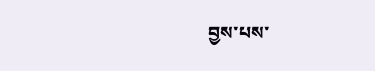བྱས་པས་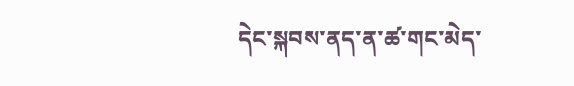དེང་སྐབས་ནད་ན་ཚ་གང་མེད་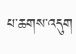པ་ཆགས་འདུག